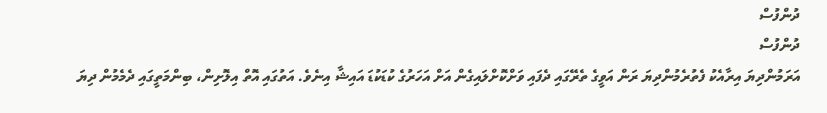ދުންފުސް
ދުންފުސް
އަރަމުންދިޔަ އިރާއެކު ފެތުރެމުންދިޔަ ރަން އަވީގެ ތެރޭގައި ދެފައި ވަށްކޮށްލައިގެން އަށް އަހަރުގެ ކުޑަކުޑަ އައިޝާ އިނެވެ. އަތުގައި އޮތް އިލޮށިން، ބިންމަތީގައި ދެމެމުން ދިޔަ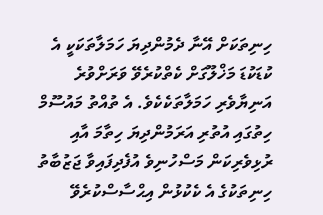ހިނިތަކަށް އޭނާ ދެމުންދިޔަ ހަމަލާތަކަކީ އެ ކުޑަކުޑަ މަޚްލޫގަށް ކެތްކުރެވޭ ވަރަށްވުރެ އަނިޔާވެރި ހަމަލާތަކެކެވެ. އެ ތުއްތު މައުސޫމް ހިތުގައި އުތުރި އަރަމުންދިޔަ ހިތާމަ އާއި ރުޅިވެރިކަން މަސްހުނިވެ އުފެދިފައިވާ ޖަޒުބާތު ހިނިތަކުގެ އެ ކެކުޅުން އިޙްސާސްކުރެވޭ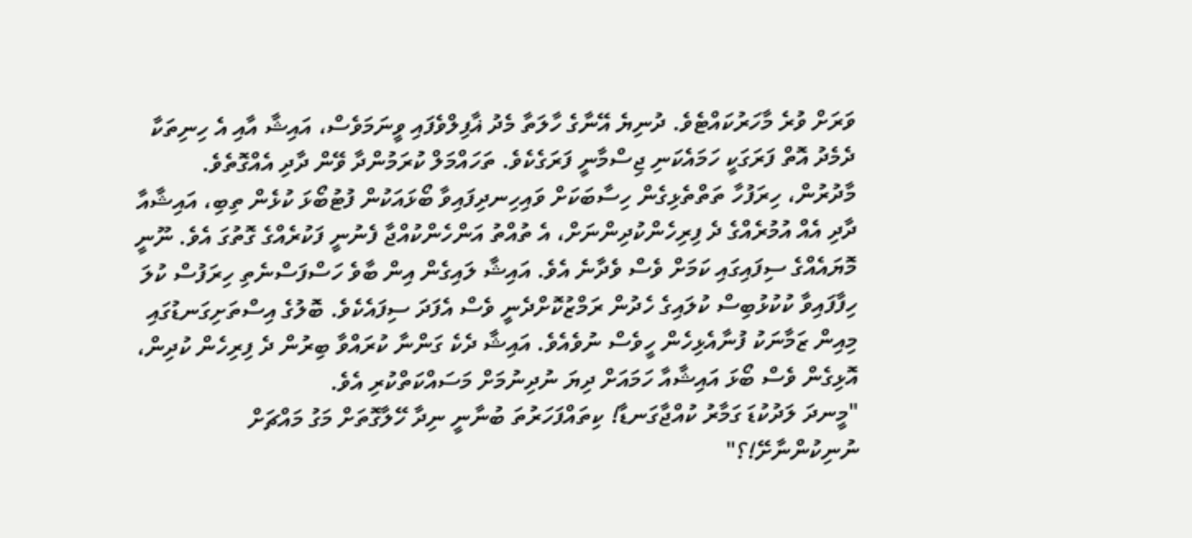ވަރަށް ވުރެ މާހަރުކައްޓެވެ. ދުނިޔެ އޭނާގެ ހާލަތާ މެދު ޣާފިލްވެފައި ވީނަމަވެސް، އައިޝާ އާއި އެ ހިނިތަކާ ދެމެދު އޮތް ފަރަގަކީ ހަމައެކަނި ޖިސްމާނީ ފަރަގެކެވެ. ތަހައްމަލް ކުރަމުންދާ ވޭން ދާދި އެއްގޮތެވެ.
މާދުރުން، ހިރަފުހާ ތަތްތެޅިގެން ހިސާބަކަށް ވައިހިނދިފައިވާ ބޯޅައަކުން ފުޓުބޯޅަ ކުޅެން ތިބި، އައިޝާއާ ދާދި އެއް އުމުރެއްގެ ދެ ފިރިހެންކުދިންނަށް، އެ ތުއްތު އަންހެންކުއްޖާ ފެނުނީ ފަކުރެއްގެ ގޮތުގަ އެވެ. ނޫނީ މޮޔައެއްގެ ސިފައިގައި ކަމަށް ވެސް ވެދާނެ އެވެ. އައިޝާ ލައިގެން އިން ބާވެ ހަސްފަސްނެތި ހިރަފުސް ކުލަ ހިފާފައިވާ ކުކުޅުބިސް ކުލައިގެ ހެދުން ރަމްޒުކޮށްދެނީ ވެސް އެފަދަ ސިފައެކެވެ. ބޮލުގެ އިސްތަށިގަނޑުގައި މިއިން ޒަމާނަކު ފުނާއެޅިހެން ހީވެސް ނުވެއެވެ. އައިޝާ ދެކެ ގަންނާ ކުރައްވާ ބިރުން ދެ ފިރިހެން ކުދިން، އޮޅިގެން ވެސް ބޯޅަ އައިޝާއާ ހަމައަށް ދިޔަ ނުދިނުމަށް މަސައްކަތްކުރި އެވެ.
"މީނދަ ލަދުކުޑަ ގަމާރު ކުއްޖާގަނޑާ! ކިތައްފަހަރުތަ ބުނާނީ ނިދާ ހޭލާގޮތަށް މަގު މައްޗަށް ނުނިކުންނާށޭ!؟"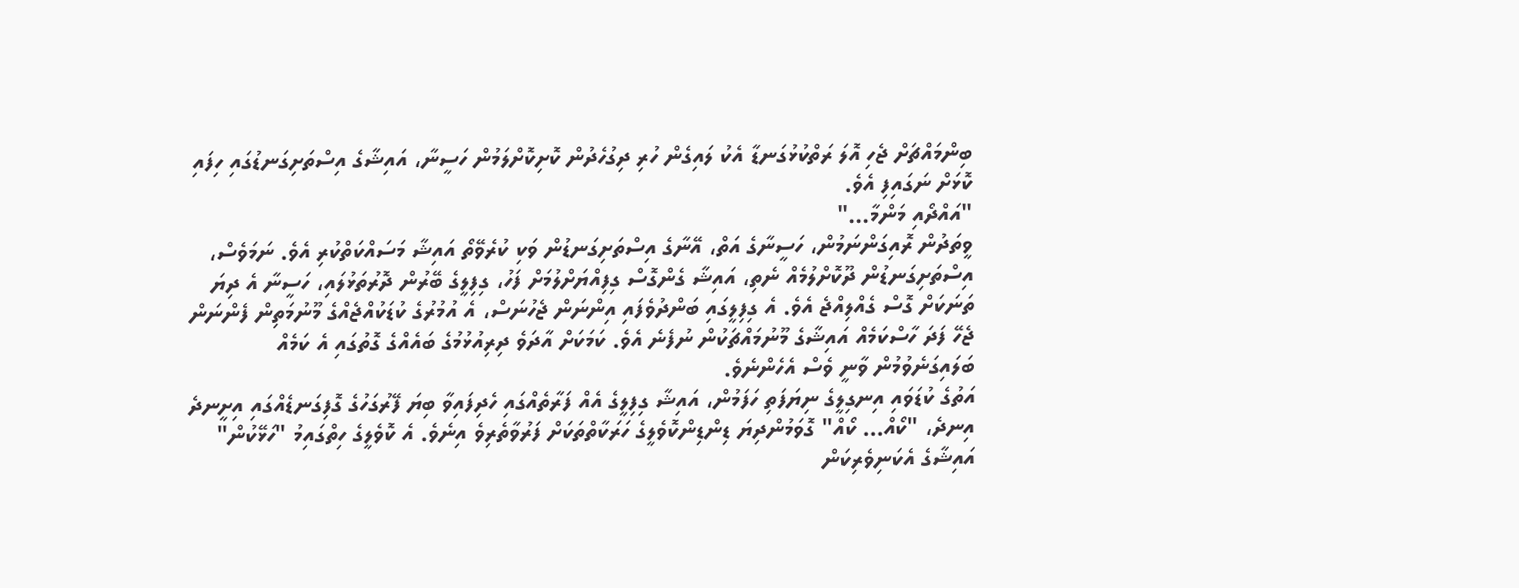ބިންމައްޗަށް ޖެހި އޮލަ ރަތްކުޅުގަނޑާ އެކު ލައިގެން ހުރި ދިގުހެދުން ކޮށިކޮށްލަމުން ހަސީނާ، އައިޝާގެ އިސްތަށިގަނޑުގައި ހިފައި ކޮޅަށް ނަގައިފި އެވެ.
"އައްދޯއި މަންމާ..."
ވީތަދުން ރޮއިގަންނަމުން، ހަސީނާގެ އަތް، އޭނާގެ އިސްތަށިގަނޑުން ވަކި ކުރެވޭތޯ އައިޝާ މަސައްކަތްކުރި އެވެ. ނަމަވެސް، އިސްތަށިގަނޑުން ދޫކޮށްލުމެއް ނެތި، އައިޝާ ގެންގޮސް ގިފިއްޔަށްލުމަށް ފަހު، ގިފިލީގެ ބޭރުން ދޮރުތަޅުލައި، ހަސީނާ އެ ދިޔަ ތަނަކަށް ގޮސް ގެއްލިއްޖެ އެވެ. އެ ގިފިލީގައި ބަންދުވެފައި އިންނަން ޖެހުނަސް، އެ އުމުރުގެ ކުޑަކުއްޖެއްގެ މޫނުމަތިން ފެންނަން ޖެހޭ ފަދަ ހާސްކަމެއް އައިޝާގެ މޫނުމައްޗަކުން ނުފެނެ އެވެ. ކަމަކަށް އާދަވެ ދިރިއުޅުމުގެ ބައެއްގެ ގޮތުގައި އެ ކަމެއް ބަލައިގަނެވުމުން ވާނީ ވެސް އެހެންނެވެ.
އަތުގެ ކުޑަވައި އިނގިލީގެ ނިޔަފަތި ހަފަމުން، އައިޝާ ގިފިލީގެ އެއް ފަރާތެއްގައި ހެދިފައިވާ ބިޔަ ފޭރުގަހުގެ ގޮފިގަނޑެއްގައި އިށީނދެ އިނދެ، "ކޯއް... ކޯއް" ގޮވަމުންދިޔަ ޑިންޑިންކޮވެލީގެ ހަރަކާތްތަކަށް ފަރުވާތެރިވެ އިނެވެ. އެ ކޮވެލީގެ ހިތްގައިމު "ހަޅޭކުން" އައިޝާގެ އެކަނިވެރިކަން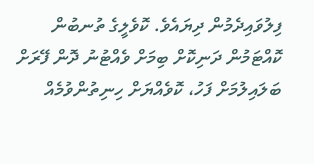ފިލުވައިދެމުން ދިޔައެވެ. ކޮވެލީގެ ތުނބުން ކޮއްޓަމުން ދަނިކޮށް ބިމަށް ވެއްޓުނު ދޮން ފޭރަށް ބަލައިލުމަށް ފަހު، ކޮވެއްޔަށް ހިނިތުންވުމެއް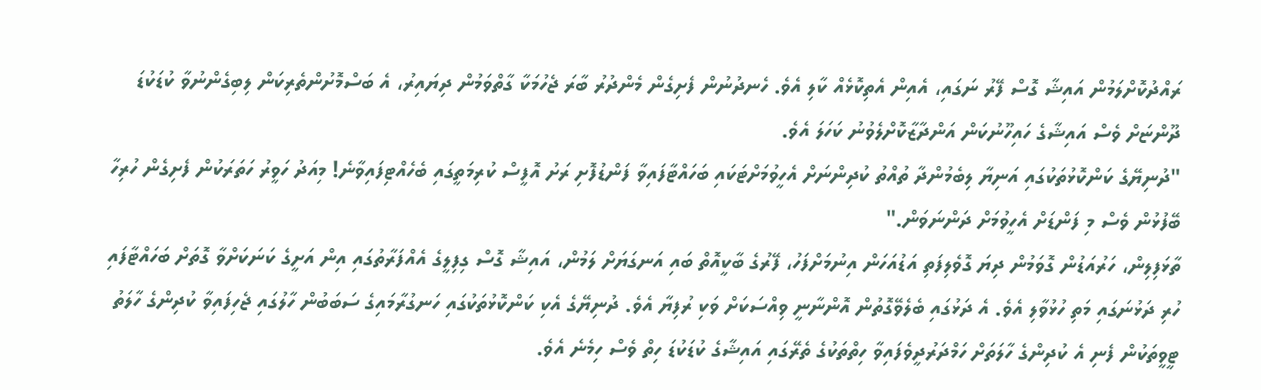ރައްދުކޮށްލަމުން އައިޝާ ގޮސް ފޭރު ނަގައި، އެއިން އެތިކޮޅެއް ކާލި އެވެ. ހެނދުނުން ފެށިގެން މެންދުރު ބާރަ ޖެހުމަކާ ގާތްވަމުން ދިޔައިރު، އެ ބަސްމޮށުންތެރިކަން ލިބިގެންނުވާ ކުޑަކުޑަ ދޫންޏަށް ވެސް އައިޝާގެ ހައިހޫނުކަން އަންދާޒާކޮށްލެވުނު ކަހަލަ އެވެ.
"ދުނިޔޭގެ ކަންކޮޅުތަކުގައި އަނިޔާ ލިބެމުންދާ ތުއްތު ކުދިންނަށް އެހީވުމަށްޓަކައި ބަހައްޓާފައިވާ ފަންޑުފޮށި ރަށު އޮފީސް ކުރިމަތީގައި ބެހެއްޓިފައިވާނެ! މިއަދު ހަވީރު ހަތަރަކުން ފެށިގެން ހުރިހާ ބޭފުޅުން ވެސް މި ފަންޑަށް އެހީވުމަށް ދަންނަވަން."
ތާޅަފިލިން، ހަރުއަޑުން ގޮވަމުން ދިޔަ ގޮވެލިފަތި އަޑުއަހަން އިނުމަށްފަހު، ފޭރުގެ ބާކީއޮތް ބައި އަނގަޔަށް ލަމުން، އައިޝާ ގޮސް ގިފިލީގެ އެއްފަރާތުގައި އިން އަށީގެ ކަނަކަށްވާ ގޮތަށް ބަހައްޓާފައި ހުރި ދަޅުނަގައި މަތި ހުޅުވާލި އެވެ. އެ ދަޅުގައި ބެލެވޭގޮތުން އޮންނާނީ ވިއްސަކަށް ވަކި ރުފިޔާ އެވެ. ދުނިޔޭގެ އެކި ކަންކޮޅުތަކުގައި ހަނގުރާމައިގެ ސަބަބުން ހާލުގައި ޖެހިފައިވާ ކުދިންގެ ހާލަތު ޓީވީތަކުން ފެނި އެ ކުދިންގެ ހާލަތަށް ހަމްދަރުދީވެފައިވާ ހިތްތަކުގެ ތެރޭގައި އައިޝާގެ ކުޑަކުޑަ ހިތް ވެސް ހިމެނެ އެވެ.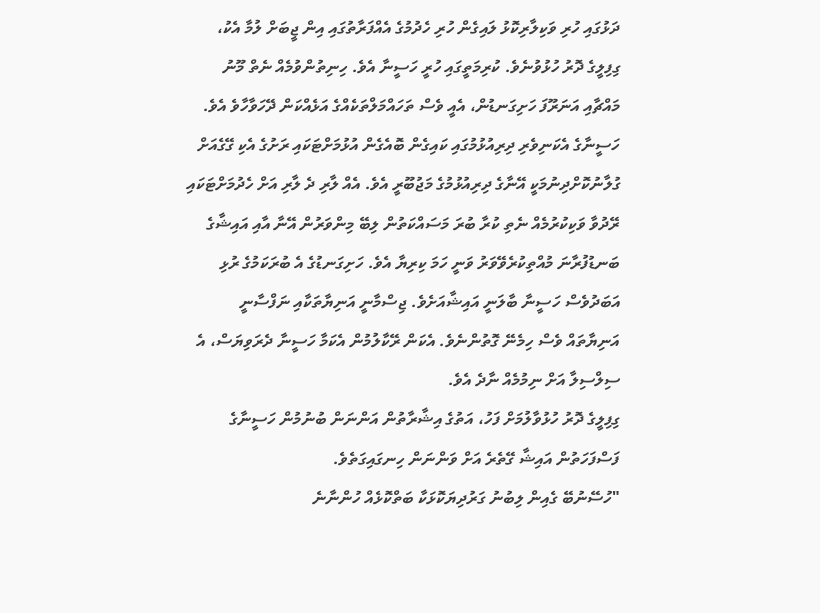ދަޅުގައި ހުރި ވަކިލާރިކޮޅު ލައިގެން ހުރި ހެދުމުގެ އެއްފަރާތުގައި އިން ޖީބަށް ލުމާ އެކު، ގިފިލީގެ ދޮރު ހުޅުވުނެވެ. ކުރިމަތީގައި ހުރީ ހަސީނާ އެވެ. ހިނިތުންވުމެއް ނެތް މޫނު މައްޗާއި އަނަރޫފަ ހަށިގަނޑުން، އެއީ ވެސް ތަހައްމަލްތަކެއްގެ އަޅެއްކަން ދޭހަވާހާވެ އެވެ. ހަސީނާގެ އެކަނިވެރި ދިރިއުޅުމުގައި ކައިގެން ބޮއެގެން އުޅުމަށްޓަކައި ރަށުގެ އެކި ގޭގެއަށް ގުލާނުކޮށްދިނުމަކީ އޭނާގެ ދިރިއުޅުމުގެ މަޖުބޫރީ އެވެ. އެއް ލާރި ދެ ލާރި އަށް ހެދުމަށްޓަކައި ރޭދުވާ ވަކިކުރުމެއް ނެތި ކުރާ ބުރަ މަސައްކަތުން ލިބޭ މިންވަރުން އޭނާ އާއި އައިޝާގެ ބަނޑުފުރާނަ މުއްތިކުރެވޭވަރު ވަނީ ހަމަ ކިރިޔާ އެވެ. ހަށިގަނޑުގެ އެ ބުރަކަމުގެ ރުޅި އަބަދުވެސް ހަސީނާ ބާލަނީ އައިޝާއަށެވެ. ޖިސްމާނީ އަނިޔާތަކާއި ނަފްސާނީ އަނިޔާތައް ވެސް ހިމެނޭ ގޮތުންނެވެ. އެކަން ރޭކާލުމުން އެކަމާ ހަސީނާ ދެރަވިޔަސް، އެ ސިލްސިލާ އަށް ނިމުމެއް ނާދެ އެވެ.
ގިފިލީގެ ދޮރު ހުޅުވާލުމަށް ފަހު، އަތުގެ އިޝާރާތުން އަންނަން ބުނުމުން ހަސީނާގެ ފަސްފަހަތުން އައިޝާ ގޭތެރެ އަށް ވަންނަން ހިނގައިގަތެވެ.
"ހުސޭނުބޭ ގެއިން ލިބުނު ގަރުދިޔަކޮޅަކާ ބަތްކޮޅެއް ހުންނާނެ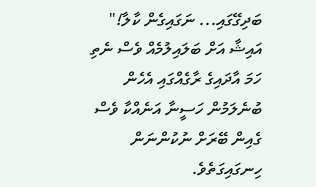ބަދިގޭގައި... ނަގައިގެން ކާލާ!" އައިޝާ އަށް ބަލައިލުމެއް ވެސް ނެތި ހަމަ އާދައިގެ ރާގެއްގައި އެހެން ބުނެލަމުން ހަސީނާ އަނެއްކާ ވެސް ގެއިން ބޭރަށް ނުކުންނަން ހިނގައިގަތެވެ.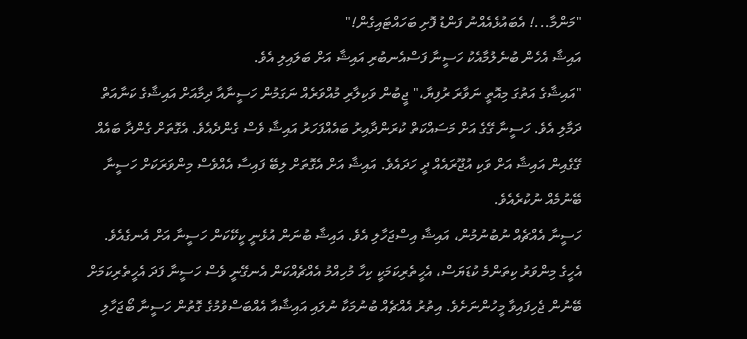"މަންމާ...! އެބައުޅެއެއްނު ފަންޑު ފޮށި ބަހައްޓައިގެން!"
އައިޝާ އެހެން ބުނެލުމާއެކު ހަސީނާ ފަސްއެނބުރި އައިޝާ އަށް ބަލައިލި އެވެ.
"އައިޝާގެ އަތުގަ މިއޮތީ ނަވާރަ ރުފިޔާ،" ޖީބުން ވަކިލާރި މުއްވަރެއް ނަގަމުން ހަސީނާއާ ދިމާއަށް އައިޝާގެ ކަނާއަތް ދަމާލި އެވެ. ހަސީނާ ގޭގެ އަށް މަސައްކަތް ކުރަންދާއިރު ބައެއްފަހަރު އައިޝާ ވެސް ގެންދެއެވެ. އެގޮތަށް ގެންދާ ބައެއް ގޭގެއިން އައިޝާ އަށް ވަކި އުޖޫރައެއް ދީ ހަދައެވެ. އައިޝާ އަށް އެގޮތަށް ލިބޭ ފައިސާ އެއްވެސް މިންވަރަކަށް ހަސީނާ ބޭނުމެއް ނުކުރެއެވެ.
ހަސީނާ އެއްޗެއް ނުބުނުމުން، އައިޝާ އިސްޖަހާލި އެވެ. އައިޝާ ބުނަން އުޅެނީ ކީކޭކަން ހަސީނާ އަށް އެނގެއެވެ. އެހީގެ މިންވަރު ކިތަންމެ ކުޑަޔަސް، އެހީތެރިކަމަކީ ކިހާ މުހިއްމު އެއްޗެއްކަން އެނގޭނީ ވެސް ހަސީނާ ފަދަ އެހީތެރިކަމަށް ބޭނުން ޖެހިފައިވާ މީހުންނަށެވެ. އިތުރު އެއްޗެއް ބުނުމަކާ ނުލައި އައިޝާއާ އެއްބަސްވުމުގެ ގޮތުން ހަސީނާ ބޯޖަހާލި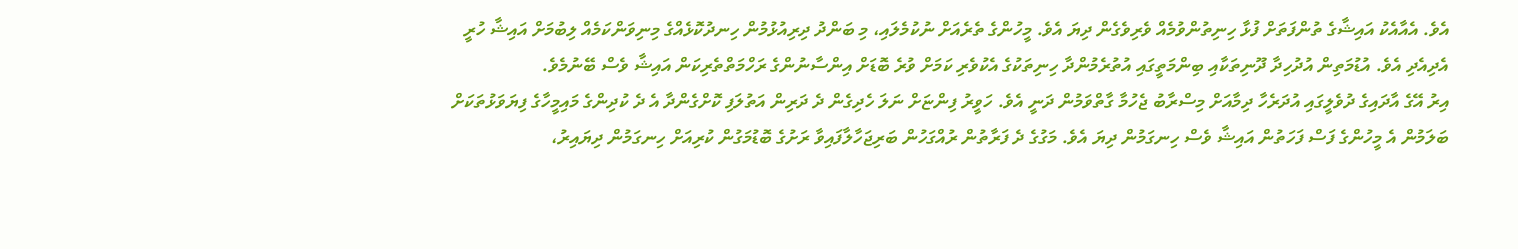އެވެ. އެއާއެކު އައިޝާގެ ތުންފަތަށް ފުޅާ ހިނިތުންވުމެއް ވެރިވެގެން ދިޔަ އެވެ. މީހުންގެ ތެރެއަށް ނުކުމެލައި، މި ބަންދު ދިރިއުޅުމުން ހިނދުކޮޅެއްގެ މިނިވަންކަމެއް ލިބުމަށް އައިޝާ ހުރީ އެދިއެދި އެވެ. އުޑުމަތިން އުދުހިދާ ދޫނިތަކާއި ބިންމަތީގައި އުތުރެމުންދާ ހިނިތަކުގެ އެކުވެރި ކަމަށް ވުރެ ބޮޑަށް އިންސާނުންގެ ރަހްމަތްތެރިކަން އައިޝާ ވެސް ބޭނުމެވެ.
އިރު އޭގެ އާދައިގެ ދުވެލީގައި އުދަރެހާ ދިމާއަށް މިސްރާބު ޖެހުމާ ގާތްވަމުން ދަނީ އެވެ. ހަވީރު ފިންޏަށް ނަލަ ހެދިގެން ދެ ދަރިން އަތުލަފި ކޮށްގެންދާ އެ ދެ ކުދިންގެ މައިމީހާގެ ފިޔަވަޅުތަކަށް ބަލަމުން އެ މީހުންގެ ފަސް ފަހަތުން އައިޝާ ވެސް ހިނގަމުން ދިޔަ އެވެ. މަގުގެ ދެ ފަރާތުން ރުއްގަހުން ބަރިޖަހާލާފައިވާ ރަށުގެ ބޮޑުމަގުން ކުރިއަށް ހިނގަމުން ދިޔައިރު،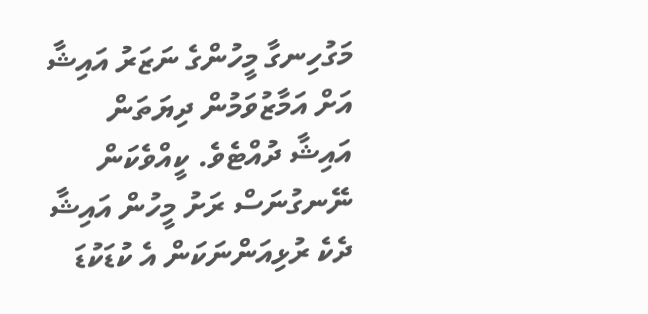މަގުހިނގާ މީހުންގެ ނަޒަރު އައިޝާ އަށް އަމާޒުވަމުން ދިޔަތަން އައިޝާ ދުއްޓެވެ. ކީއްވެކަން ނޭނގުނަސް ރަށު މީހުން އައިޝާ ދެކެ ރުޅިއަންނަކަން އެ ކުޑަކުޑަ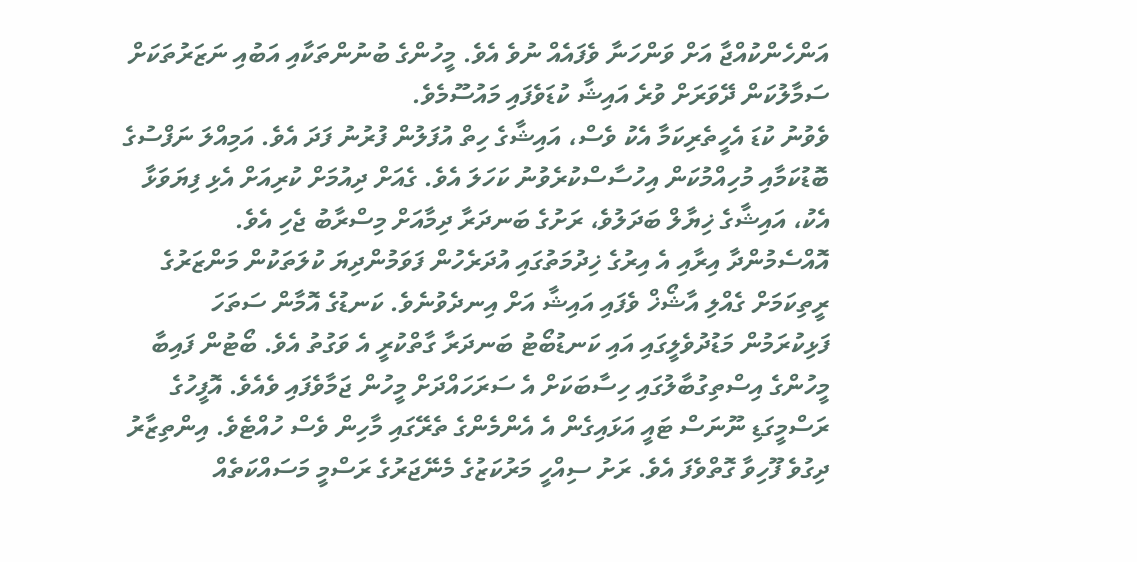އަންހެންކުއްޖާ އަށް ވަންހަނާ ވެފައެއް ނުވެ އެވެ. މީހުންގެ ބުނުންތަކާއި އަބުއި ނަޒަރުތަކަށް ސަމާލުކަން ދޭވަރަށް ވުރެ އައިޝާ ކުޑަވެފައި މައުސޫމެވެ.
ވެވުނު ކުޑަ އެހީތެރިކަމާ އެކު ވެސް، އައިޝާގެ ހިތް އުފަލުން ފުރުނު ފަދަ އެވެ. އަމިއްލަ ނަފްސުގެ ބޮޑުކަމާއި މުހިއްމުކަން އިހުސާސްކުރެވުނު ކަހަލަ އެވެ. ގެއަށް ދިއުމަށް ކުރިއަށް އެޅި ފިޔަވަޅާ އެކު، އައިޝާގެ ޚިޔާލް ބަދަލުވެ، ރަށުގެ ބަނދަރާ ދިމާއަށް މިސްރާބު ޖެހި އެވެ.
އޮއްސެމުންދާ އިރާއި އެ އިރުގެ ޚިދުމަތުގައި އުދަރެހުން ފަވަމުންދިޔަ ކުލަތަކުން މަންޒަރުގެ ރީތިކަމަށް ގެއްލި އާޝޯޚް ވެފައި އައިޝާ އަށް އިނދެވުނެވެ. ކަނޑުގެ އޮމާން ސަތަހަ ފަޅިކުރަމުން މަޑުދުވެލީގައި އައި ކަނޑުބޯޓު ބަނދަރާ ގާތްކުރީ އެ ވަގުތު އެވެ. ބޯޓުން ފައިބާ މީހުންގެ އިސްތިގުބާލުގައި ހިސާބަކަށް އެ ސަރަހައްދަށް މީހުން ޖަމާވެފައި ވެއެވެ. އޮފީހުގެ ރަސްމީގަޑި ނޫނަސް ޓައީ އަޅައިގެން އެ އެންމެންގެ ތެރޭގައި މާހިން ވެސް ހުއްޓެވެ. އިންތިޒާރު ދިގުވެ ފޫހިވާ ގޮތްވެފަ އެވެ. ރަށު ސިއްހީ މަރުކަޒުގެ މެނޭޖަރުގެ ރަސްމީ މަސައްކަތެއް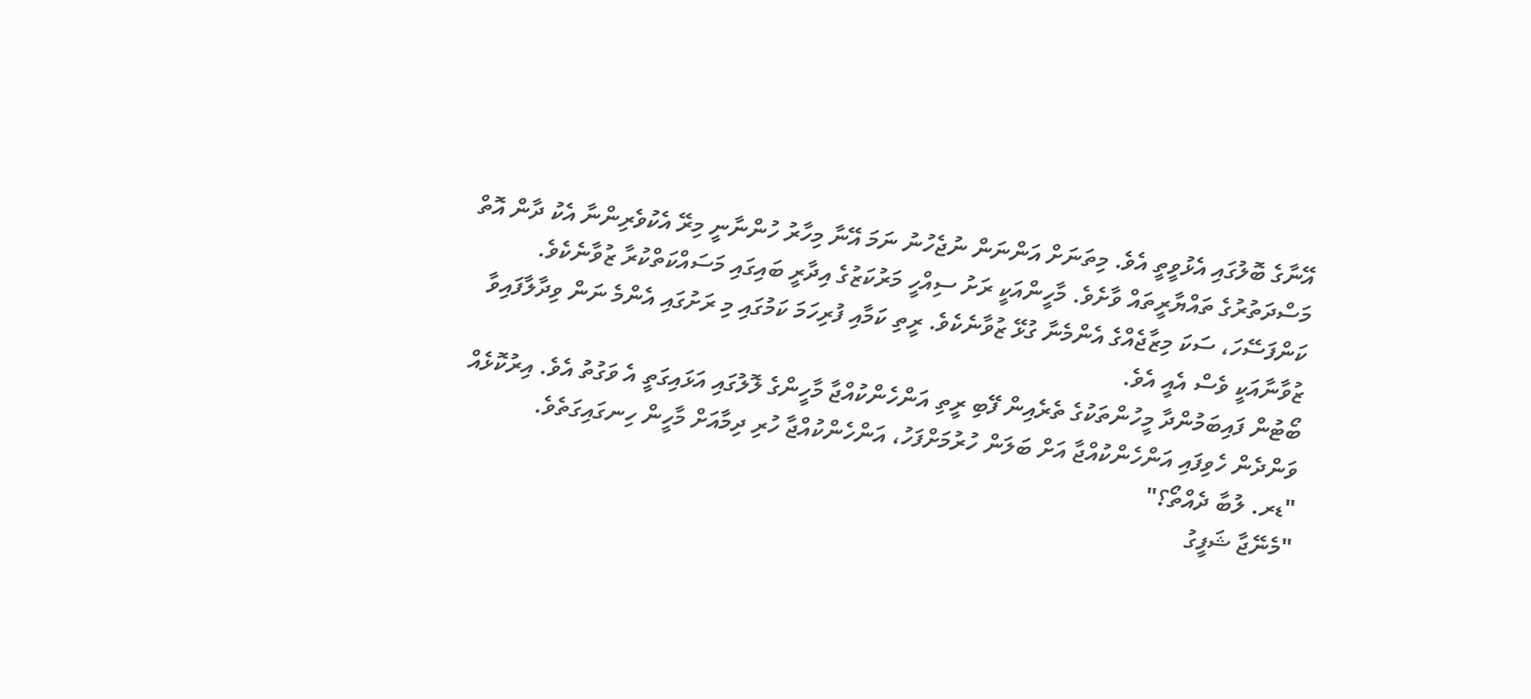އޭނާގެ ބޮލުގައި އެޅުވީތީ އެވެ. މިތަނަށް އަންނަން ނުޖެހުނު ނަމަ އޭނާ މިހާރު ހުންނާނީ މިރޭ އެކުވެރިންނާ އެކު ދާން އޮތް މަސްދަތުރުގެ ތައްޔާރީތައް ވާށެވެ. މާހީންއަކީ ރަށު ސިއްހީ މަރުކަޒުގެ އިދާރީ ބައިގައި މަސައްކަތްކުރާ ޒުވާނެކެވެ. ކަންފަސޭހަ، ސަކަ މިޒާޖެއްގެ އެންމެނާ ގުޅޭ ޒުވާނެކެވެ. ރީތި ކަމާއި ފުރިހަމަ ކަމުގައި މި ރަށުގައި އެންމެ ނަން ވިދާލާފައިވާ ޒުވާނާއަކީ ވެސް އެއީ އެވެ.
ބޯޓުން ފައިބަމުންދާ މީހުންތަކުގެ ތެރެއިން ފޭބި ރީތި އަންހެންކުއްޖާ މާހީންގެ ލޮލުގައި އަޅައިގަތީ އެ ވަގުތު އެވެ. އިރުކޮޅެއް ވަންދެން ހެވިފައި އަންހެންކުއްޖާ އަށް ބަލަން ހުރުމަށްފަހު، އަންހެންކުއްޖާ ހުރި ދިމާއަށް މާހީން ހިނގައިގަތެވެ.
"ޑރ. ލުބާ ދެއްތޯ؟"
"މެނޭޖާ ޝަފީގު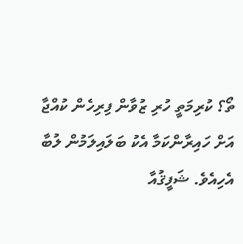ތޯ؟ ކުރިމަތީ ހުރި ޒުވާން ފިރިހެން ކުއްޖާ އަށް ހައިރާންކަމާ އެކު ބަލައިލަމުން ލުބާ އެހިއެވެ. ޝަފީޤުއާ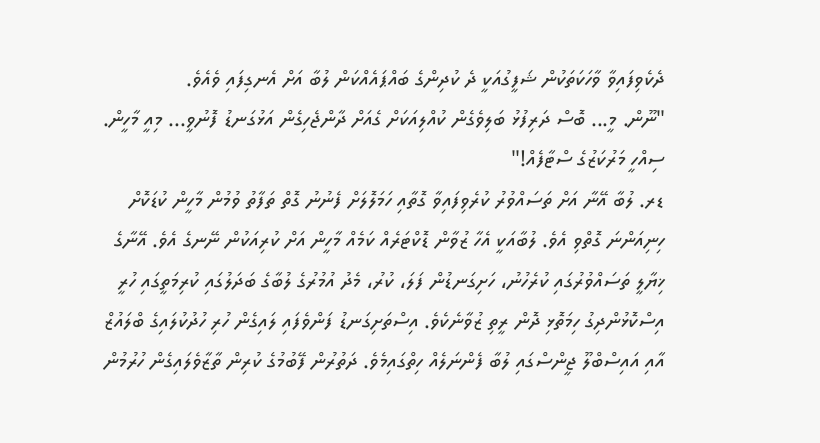ދެކެވިފައިވާ ވާހަކަތަކުން ޝަފީގުއަކީ ދެ ކުދިންގެ ބައްޕައެއްކަން ލުބާ އަށް އެނގިފައި ވެއެވެ.
"ނޫން. މީ... ބޮސް ދަރިފުޅު ބަލިވެގެން ކުއްލިއަކަށް ގެއަށް ދާންޖެހިގެން އަޅުގަނޑު ފޮނުވީ... މިއީ މާހީން. ސިއްހީ މަރުކަޒުގެ ސްޓާފެއް!"
ޑރ. ލުބާ އޭނާ އަށް ތަސައްވުރު ކުރެވިފައިވާ ގޮތާއި ހަމަލޮލަށް ފެނުނު ގޮތް ތަފާތު ވުމުން މާހީން ކުޑަކޮށް ހިނިއަންނަ ގޮތްވި އެވެ. ލުބާއަކީ އެހާ ޒުވާން ޑޮކްޓަރެއް ކަމެއް މާހީން އަށް ކުރިއަކުން ނޭނގެ އެވެ. އޭނާގެ ޚިޔާލީ ތަސައްވުރުގައި ކުރެހުނު، ހަށިގަނޑުން ފަލަ، ކުރު، މެދު އުމުރުގެ ލުބާގެ ބަދަލުގައި ކުރިމަތީގައި ހުރީ އިސްކޮޅުންދިގު ހިމަތޮޅި ދޮން ރީތި ޒުވާނެކެވެ. އިސްތަށިގަނޑު ފަންވެފައި ލައިގެން ހުރި ހުދުކުލައިގެ ބްލައުޒް އާއި އައިސްބްލޫ ޖީންސްގައި ލުބާ ފެންނަލެއް ހިތްގައިމެވެ. ދަތުރުން ފޭބުމުގެ ކުރިން ތާޒާވެލައިގެން ހުރުމުން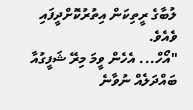ލުބާގެ ރީތިކަން އިތުރުކޮށްދީފައި ވެއެވެ.
"އޯހް... އެހެން ވީމަ މިރޭ ޝަފީގުއާ ބައްދަލެއް ނުވާނެ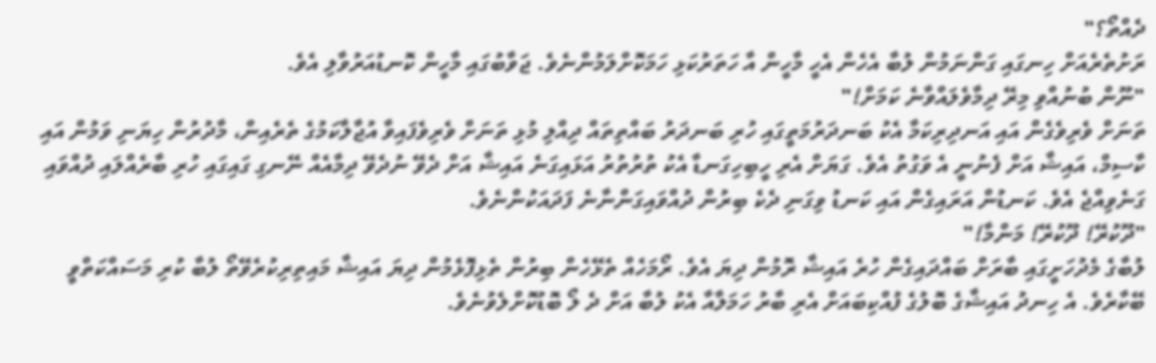ދެއްތޯ؟"
ރަށުތެރެއަށް ހިނގައި ގަންނަމުން ލުބާ އެހެން އެހީ މާހީން އާ ހަތަރުކަޅި ހަމަކޮށްލަމުންނެވެ. ޖަވާބުގައި މާހީން ކޮނޑުއަރުވާލި އެވެ.
"ނޫން ބުނުއްވި މިރޭ ދިމާވެލައްވާނެ ކަމަށް!"
ތަނަށް ވެރިވެގެން އައި އަނދިރިކަމާ އެކު ބަނދަރުމަތީގައި ހުރި ބަނދަރު ބައްތިތައް ދިއްލި މުޅި ތަނަށް ވެރިވެފައިވާ އުޖާލާކަމުގެ ތެރެއިން، މާދުރުން ހިޔަނި ވަމުން އައި ކާސިމް، އައިޝާ އަށް ފެނުނީ އެ ވަގުތު އެވެ. ގަޔަށް އެރި ހީބިހިގަނޑާ އެކު ތުރުތުރު އަޅައިގަނެ އައިޝާ އަށް ދެވޭ ނުދެވޭ ދިމާއެއް ނޭނގި ގައިގައި ހުރި ބާރެއްލައި ދުއްވައި ގަނެވިއްޖެ އެވެ. ކަނޑުން އަރައިގެން އައި ކަނޑު ވިގަނި ދެކެ ބިރުން ދުއްވައިގަންނާނެ ފަދައަކުންނެވެ.
"ދޫކުރޭ! ދޫކުރޭ! މަންމާ!"
ލުބާގެ މެދުހަށީގައި ބާރަށް ބައްދައިގެން ހުރެ އައިޝާ ރޮމުން ދިޔަ އެވެ. ރޯމަހެއް ތެޅޭހެން ބިރުން ތެޅިފޮޅެމުން ދިޔަ އައިޝާ މައިތިރިކުރެވޭތޯ ލުބާ ކުރި މަސައްކަތްވީ ބޭކާރެވެ. އެ ހިނދު އައިޝާގެ ބޮލުގެ ފުއްކިބައަށް އެރި ބާރު ހަމަލާއާ އެކު ލުބާ އަށް ދެ ލޯ ބޮޑުކޮށްލެވުނެވެ.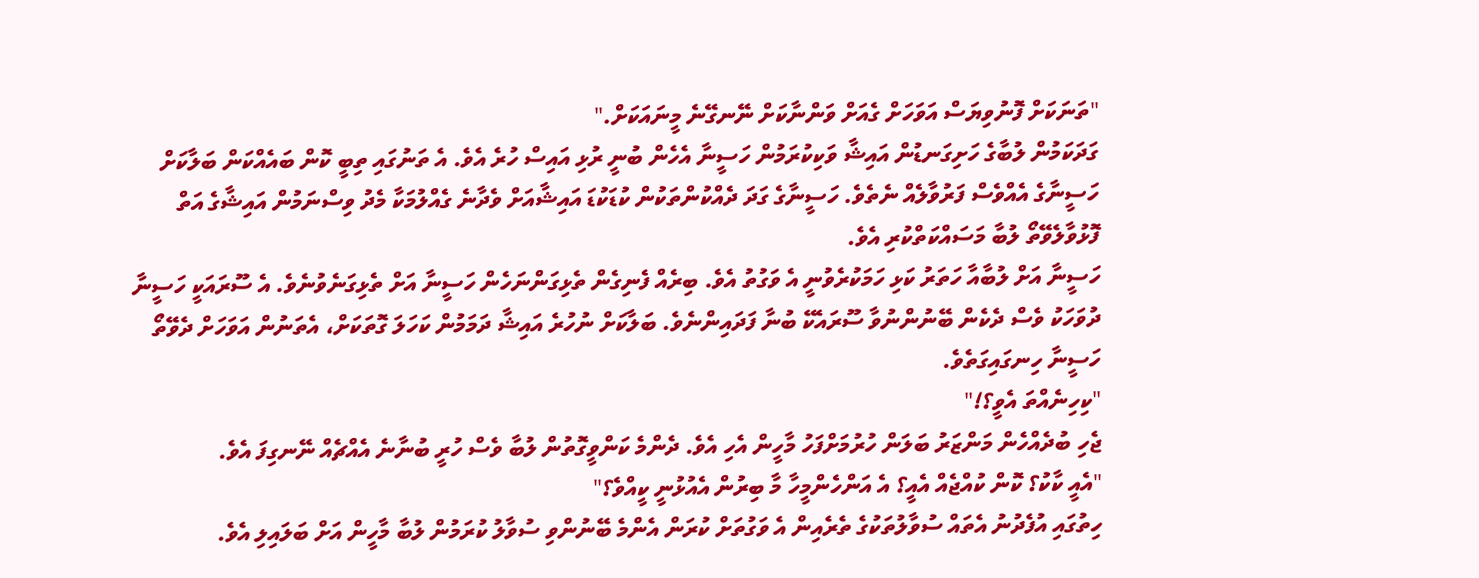"ތަނަކަށް ފޮނުވިޔަސް އަވަހަށް ގެއަށް ވަންނާކަށް ނޭނގޭނެ މީނައަކަށް."
ގަދަކަމުން ލުބާގެ ހަށިގަނޑުން އައިޝާ ވަކިކުރަމުން ހަސީނާ އެހެން ބުނީ ރުޅި އައިސް ހުރެ އެވެ. އެ ތަނުގައި ތިބީ ކޮން ބައެއްކަން ބަލާކަށް ހަސީނާގެ އެއްވެސް ފަރުވާލެއް ނެތެވެ. ހަސީނާގެ ގަދަ ދެއްކުންތަކުން ކުޑަކުޑަ އައިޝާއަށް ވެދާނެ ގެއްލުމަކާ މެދު ވިސްނަމުން އައިޝާގެ އަތް ފޮޅުވާލެވޭތޯ ލުބާ މަސައްކަތްކުރި އެވެ.
ހަސީނާ އަށް ލުބާއާ ހަތަރު ކަޅި ހަމަކުރެވުނީ އެ ވަގުތު އެވެ. ބިރެއް ފެނިގެން ތެޅިގަންނަހެން ހަސީނާ އަށް ތެޅިގަނެވުނެވެ. އެ ސޫރައަކީ ހަސީނާ ދުވަހަކު ވެސް ދެކެން ބޭނުންނުވާ ސޫރައެކޭ ބުނާ ފަދައިންނެވެ. ބަލާކަށް ނުހުރެ އައިޝާ ދަމަމުން ކަހަލަ ގޮތަކަށް، އެތަނުން އަވަހަށް ދެވޭތޯ ހަސީނާ ހިނގައިގަތެވެ.
"ކިހިނެއްތަ އެވީ؟!"
ޖެހި ބުދެއްހެން މަންޒަރު ބަލަން ހުރުމަށްފަހު މާހީން އެހި އެވެ. ދެންމެ ކަންވީގޮތުން ލުބާ ވެސް ހުރީ ބުނާނެ އެއްޗެއް ނޭނގިފަ އެވެ.
"އެއީ ކާކު؟ ކޮން ކުއްޖެއް އެއީ؟ އެ އަންހެންމީހާ މާ ބިރުން އެއުޅުނީ ކީއްވެ؟"
ހިތުގައި އުފެދުނު އެތައް ސުވާލުތަކުގެ ތެރެއިން އެ ވަގުތަށް ކުރަން އެންމެ ބޭނުންވި ސުވާލު ކުރަމުން ލުބާ މާހީން އަށް ބަލައިލި އެވެ.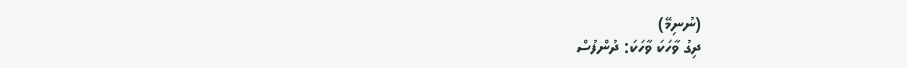(ނުނިމޭ)
ދިގު ވާހަކަ ވާހަކަ: ދުންފުސް